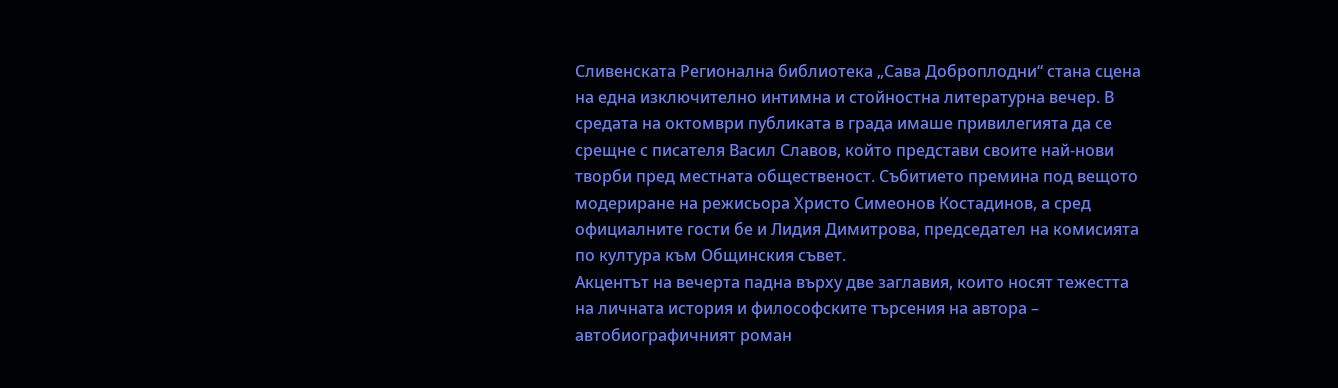Сливенската Регионална библиотека „Сава Доброплодни“ стана сцена на една изключително интимна и стойностна литературна вечер. В средата на октомври публиката в града имаше привилегията да се срещне с писателя Васил Славов, който представи своите най-нови творби пред местната общественост. Събитието премина под вещото модериране на режисьора Христо Симеонов Костадинов, а сред официалните гости бе и Лидия Димитрова, председател на комисията по култура към Общинския съвет.
Акцентът на вечерта падна върху две заглавия, които носят тежестта на личната история и философските търсения на автора – автобиографичният роман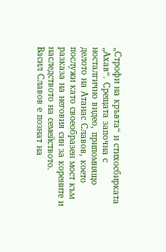„Строфи на кръвта“ и стихосбирката „Ахав“. Срещата започна с носталгично видео, припомнящо делото на Атанас Славов, което послужи като своеобразен мост към разказа на неговия син за корените и наследството на семейството.
Васил Славов е познат на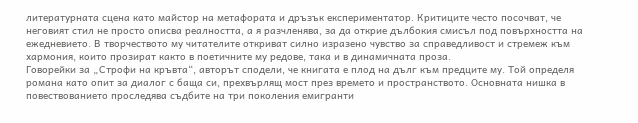литературната сцена като майстор на метафората и дръзък експериментатор. Критиците често посочват, че неговият стил не просто описва реалността, а я разчленява, за да открие дълбокия смисъл под повърхността на ежедневието. В творчеството му читателите откриват силно изразено чувство за справедливост и стремеж към хармония, които прозират както в поетичните му редове, така и в динамичната проза.
Говорейки за „Строфи на кръвта“, авторът сподели, че книгата е плод на дълг към предците му. Той определя романа като опит за диалог с баща си, прехвърлящ мост през времето и пространството. Основната нишка в повествованието проследява съдбите на три поколения емигранти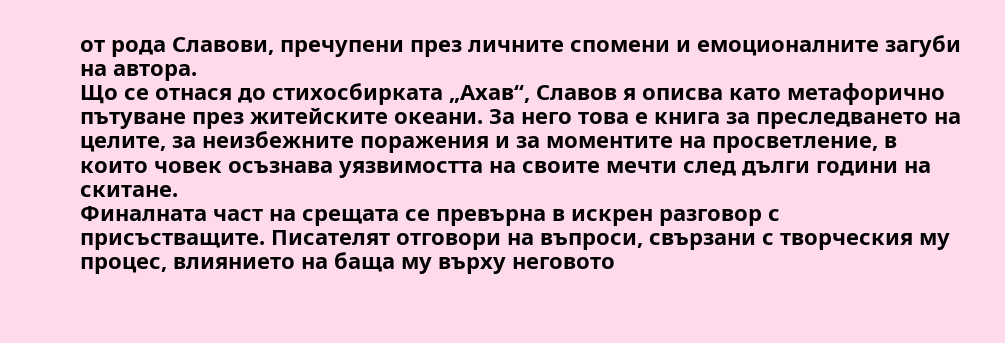от рода Славови, пречупени през личните спомени и емоционалните загуби на автора.
Що се отнася до стихосбирката „Ахав“, Славов я описва като метафорично пътуване през житейските океани. За него това е книга за преследването на целите, за неизбежните поражения и за моментите на просветление, в които човек осъзнава уязвимостта на своите мечти след дълги години на скитане.
Финалната част на срещата се превърна в искрен разговор с присъстващите. Писателят отговори на въпроси, свързани с творческия му процес, влиянието на баща му върху неговото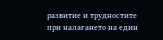развитие и трудностите при налагането на един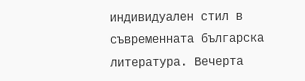индивидуален стил в съвременната българска литература. Вечерта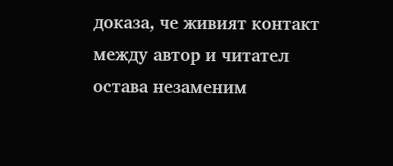доказа, че живият контакт между автор и читател остава незаменим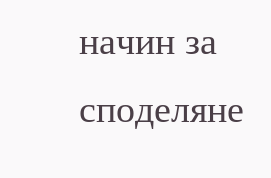начин за споделяне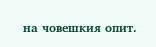на човешкия опит.